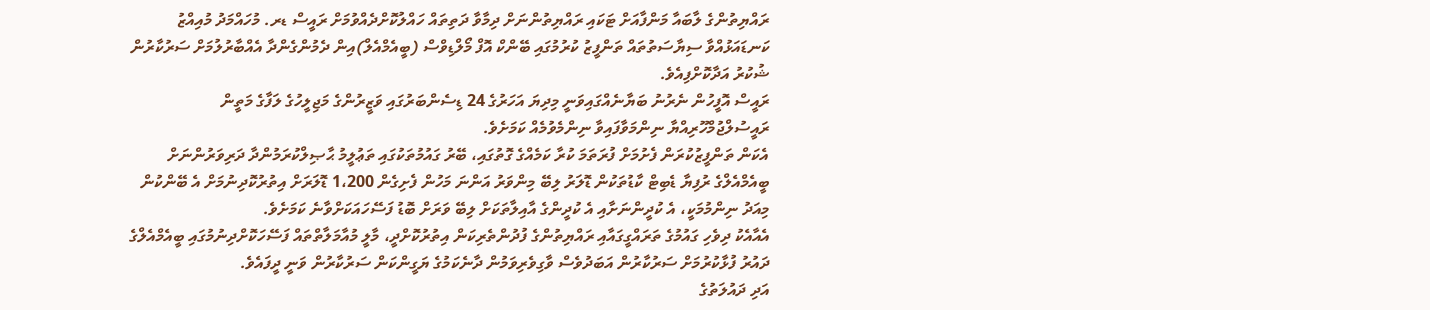ރައްޔިތުންގެ ލާބައާ މަންފާއަށް ޓަކައި ރައްޔިތުންނަށް ދިމާވާ ދަތިތައް ހައްލުކޮށްދެއްވުމަށް ރައީސް ޑރ. މުހައްމަދު މުއިއްޒު ކަނޑައަޅުއްވާ ސިޔާސަތުތައް ތަންފީޒު ކުރުމުގައި ބޭންކް އޮފް މޯލްޑިވްސް (ބީއެމްއެލް)އިން ދެމުންގެންދާ އެއްބާރުލުމަށް ސަރުކާރުން ޝުކުރު އަދާކޮށްފިއެވެ.
ރައީސް އޮފީހުން ނެރުނު ބަޔާނެއްގައިވަނީ މިދިޔަ އަހަރުގެ 24 ޑިސެންބަރުގައި ވަޒީރުންގެ މަޖިލީހުގެ ލަފާގެ މަތީން ރައީސުލްޖުމްހޫރިއްޔާ ނިންމަވާފައިވާ ނިންމެވުމެއް ކަމަށެވެ.
އެކަން ތަންފީޒުކުރަން ފެށުމަށް ފުރަތަމަ ކުރާ ކަމެއްގެ ގޮތުގައި، ބޭރު ގައުމުތަކުގައި ތަޢުލީމު ޙާޞިލްކުރަމުންދާ ދަރިވަރުންނަށް ބީއެމްއެލްގެ ރުފިޔާ ޑެބިޓް ކާޑުތަކުން ޑޮލަރު ލިބޭ މިންވަރު އަންނަ މަހުން ފެށިގެން 1،200 ޑޮލަރަށް އިތުރުކޮދިނުމަށް އެ ބޭންކުން މިއަދު ނިންމުމަކީ، އެ ކުދީންނަށާއި އެ ކުދީންގެ އާއިލާތަކަށް ލިބޭ ވަރަށް ބޮޑު ފަސޭހައަކަށްވާނެ ކަމަށެވެ.
އެއާއެކު ދިވެހި ގައުމުގެ ތަރައްގީގައާއި ރައްޔިތުންގެ ފުދުންތެރިކަން އިތުރުކޮށްދީ، މާލީ މުއާމަލާތްތައް ފަސޭހަކޮށްދިނުމުގައި ބީއެމްއެލްގެ ދައުރު ފުޅާކުރުމަށް ސަރުކާރުން އަބަދުވެސް ވާގިވެރިވަމުން ދާނެކަމުގެ ޔަގީންކަން ސަރުކާރުން ވަނީ ދީފައެވެ.
އަދި ދައުލަތުގެ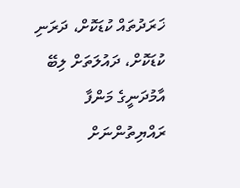ޚަރަދުތައް ކުޑަކޮށް، ދަރަނި ކުޑަކޮށް، ދައުލަތަށް ލިބޭ އާމުދަނީގެ މަންފާ ރައްޔިތުންނަށް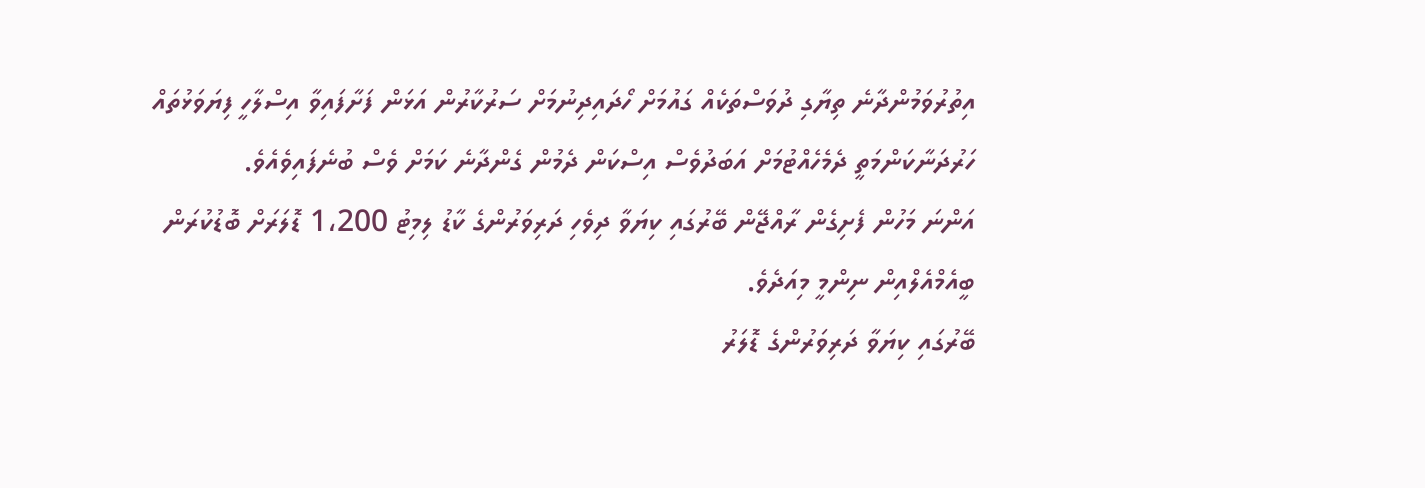އިތުރުވަމުންދާނެ ތިޔާގި ދުވަސްތަކެއް ގައުމަށް ހޯދައިދިނުމަށް ސަރުކާރުން އަޅަން ފަށާފައިވާ އިސްލާހީ ފިޔަވަޅުތައް ހަރުދަނާކަންމަތީ ދެމެހެއްޓުމަށް އަބަދުވެސް އިސްކަން ދެމުން ގެންދާނެ ކަމަށް ވެސް ބުނެފައިވެއެވެ.
އަންނަ މަހުން ފެށިގެން ރާއްޖޭން ބޭރުގައި ކިޔަވާ ދިވެހި ދަރިވަރުންގެ ކާޑު ލިމިޓު 1،200 ޑޮލަރަށް ބޮޑުކުރަން ބީއެމްއެލްއިން ނިންމީ މިއަދެވެ.
ބޭރުގައި ކިޔަވާ ދަރިވަރުންގެ ޑޮލަރު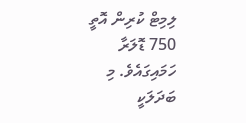ލިމިޓް ކުރިން އޮތީ 750 ޑޮލަރާ ހަމައިގައެވެ. މި ބަދަލަކީ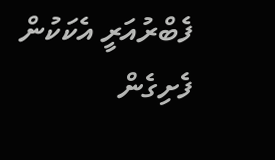ފެބްރުއަރީ އެކަކުން ފެށިގެން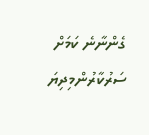ގެންނާނެ ކަމަށް ސަރުކާރުންމިދިޔަ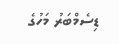ޑިސެމްބަރު މަހުގެ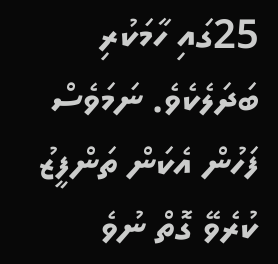25ގައި ހާމަކުރި ބަދަލެކެވެ. ނަމަވެސް ފަހުން އެކަން ތަންފީޒު ކުރެވޭ ގޮތް ނުވެ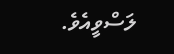ލަސްވީއެވެ.